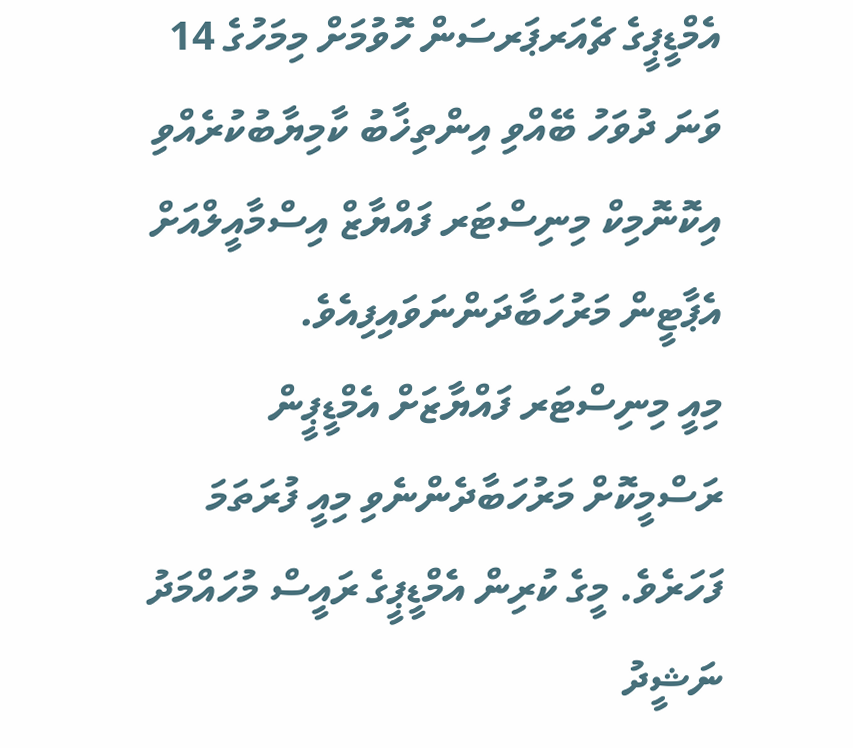އެމްޑީޕީގެ ޗެއަރޕަރސަން ހޮވުމަށް މިމަހުގެ 14 ވަނަ ދުވަހު ބޭއްވި އިންތިޚާބު ކާމިޔާބުކުރެއްވި އިކޮނޮމިކް މިނިސްޓަރ ފައްޔާޒް އިސްމާއީލްއަށް އެޕާޓީން މަރުހަބާދަންނަވައިފިއެވެ.
މިއީ މިނިސްޓަރ ފައްޔާޒަށް އެމްޑީޕީން ރަސްމީކޮށް މަރުހަބާދެންނެވި މިއީ ފުރަތަމަ ފަހަރެވެ. މީގެ ކުރިން އެމްޑީޕީގެ ރައީސް މުހައްމަދު ނަޝީދު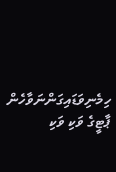ހިމެނިވަޑައިގަންނަވާހެން ޕާޓީގެ ވަކި ވަކި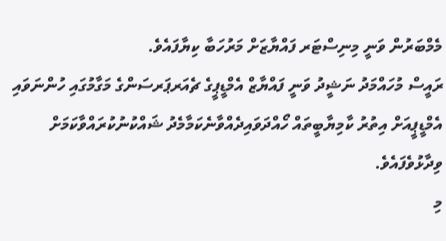މެމްބަރުން ވަނީ މިނިސްޓަރ ފައްޔާޒަށް މަރުހަބާ ކިޔާފައެވެ.
ރައީސް މުހައްމަދު ނަޝީދު ވަނީ ފައްޔާޒް އެމްޑީޕީގެ ޗެއަރޕަރސަންގެ މަގާމުގައި ހުންނަވައި އެމްޑީޕީއަށް އިތުރު ކާމިޔާބީތައް ހޯއްދަވައިދެއްވާނެކަމާމެދު ޝައްކުނުކުރައްވާކަމަށް ވިދާޅުވެފައެވެ.
މި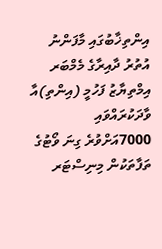އިންތިޚާބުގައި މާފަންނު އުތުރު ދާއިރާގެ މެމްބަރ އިމްތިޔާޒު ފަހުމީ (އިންތި)އާ ވާދަކުރައްވައި 7000އަށްވުރެ ގިނަ ވޯޓުގެ ތަފާތަކުން މިނިސްޓަރ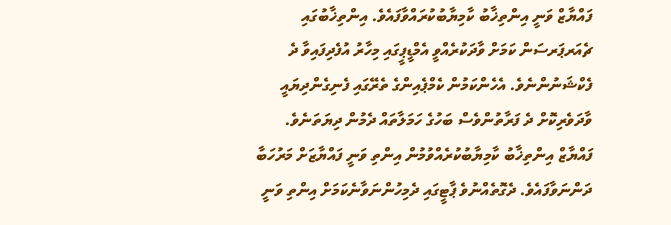ފައްޔާޒް ވަނީ އިންތިޚާބު ކާމިޔާބުކުރައްވާފައެވެ. އިންތިޚާބުގައި ޗެއަރޕަރސަން ކަމަށް ވާދަކުރެއްވީ އެމްޑީޕީގައި މިހާރު އުފެދިފައިވާ ދެ ފެކްޝަނުންނެވެ. އެހެންކަމުން ކެމްޕެއިންގެ ތެރޭގައި ފެނިގެންދިޔައީ ވާދަވެރިކޮށް ދެ ފަރާތުންވެސް ބަހުގެ ހަމަލާތައް ދެމުން ދިޔަތަނެވެ.
ފައްޔާޒް އިންތިޚާބު ކާމިޔާބުކުރެއްވުމުން އިންތި ވަނީ ފައްޔާޒަށް މަރުހަބާ ދަންނަވާފައެވެ. ދެގޮތެއްނުވެ ޕާޓީގައި ދެމިހުންނަވާނެކަމަށް އިންތި ވަނީ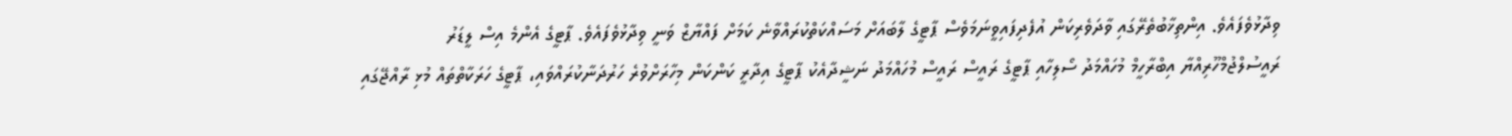ވިދާޅުވެފައެވެ. އިންތިޚާބުތެރޭގައި ވާދަވެރިކަން އުފެދިފައިވީނަމަވެސް ޕާޓީގެ ލާބައަށް މަސައްކަތްކުރައްވާނެ ކަމަށް ފައްޔާޒް ވަނީ ވިދާޅުވެފައެވެ. ޕާޓީގެ އެންމެ އިސް ލީޑަރު ރައީސުލްޖުމްހޫރިއްޔާ އިބްރާހީމް މުހައްމަދު ސޯލިހާއި ޕާޓީގެ ރައީސް ރައީސް މުހައްމަދު ނަޝީދާއެކު ޕާޓީގެ އިދާރީ ކަންކަން މިހާރަށްވުރެ ހަރުދަނާކުރައްވައި، ޕާޓީގެ ހަރަކާތްތައް މުޅި ރާއްޖޭގައި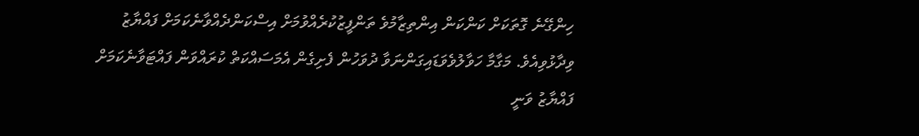ހިންގޭނެ ގޮތަކަށް ކަންކަން އިންތިޒާމުވެ ތަންފީޒުކުރެއްވުމަށް އިސްކަންދެއްވާނެކަމަށް ފައްޔާޒު ވިދާޅުވިއެވެ. މަގާމާ ހަވާލުވެވަޑައިގަންނަވާ ދުވަހުން ފެށިގެން އެމަސައްކަތް ކުރައްވަން ފައްޓަވާނެކަމަށް ފައްޔާޒު ވަނީ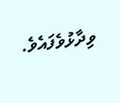ވިދާޅުވެފައެވެ.